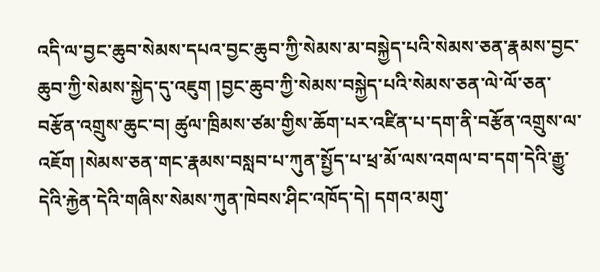འདི་ལ་བྱང་ཆུབ་སེམས་དཔའ་བྱང་ཆུབ་ཀྱི་སེམས་མ་བསྐྱེད་པའི་སེམས་ཅན་རྣམས་བྱང་ཆུབ་ཀྱི་སེམས་སྐྱེད་དུ་འཇུག །བྱང་ཆུབ་ཀྱི་སེམས་བསྐྱེད་པའི་སེམས་ཅན་ལེ་ལོ་ཅན་བརྩོན་འགྲུས་ཆུང་བ། ཚུལ་ཁྲིམས་ཙམ་གྱིས་ཆོག་པར་འཛིན་པ་དག་ནི་བརྩོན་འགྲུས་ལ་འཇོག །སེམས་ཅན་གང་རྣམས་བསླབ་པ་ཀུན་སྤྱོད་པ་ཕྲ་མོ་ལས་འགལ་བ་དག་དེའི་རྒྱུ་དེའི་རྐྱེན་དེའི་གཞིས་སེམས་ཀུན་ཁེབས་ཤིང་འཁོད་དེ། དགའ་མགུ་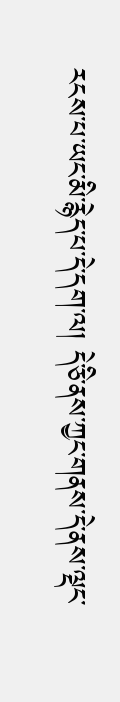རངས་པ་ཡང་མི་རྙེད་པ་དེ་དག་ལ། དེ་ཅི་ནས་ཀྱང་གནས་དེ་ནས་ལྡང་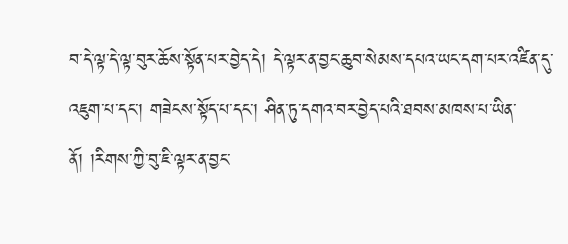བ་དེ་ལྟ་དེ་ལྟ་བུར་ཆོས་སྟོན་པར་བྱེད་དེ། དེ་ལྟར་ན་བྱང་ཆུབ་སེམས་དཔའ་ཡང་དག་པར་འཛིན་དུ་འཇུག་པ་དང་། གཟེངས་སྟོད་པ་དང་། ཤིན་ཏུ་དགའ་བར་བྱེད་པའི་ཐབས་མཁས་པ་ཡིན་ནོ། །རིགས་ཀྱི་བུ་ཇི་ལྟར་ན་བྱང་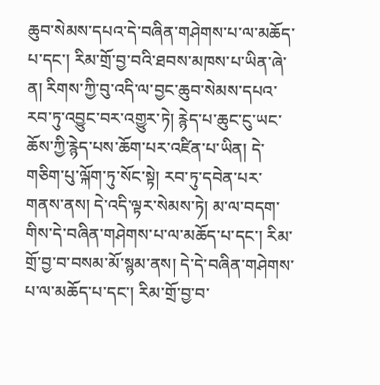ཆུབ་སེམས་དཔའ་དེ་བཞིན་གཤེགས་པ་ལ་མཆོད་པ་དང་། རིམ་གྲོ་བྱ་བའི་ཐབས་མཁས་པ་ཡིན་ཞེ་ན། རིགས་ཀྱི་བུ་འདི་ལ་བྱང་ཆུབ་སེམས་དཔའ་རབ་ཏུ་འབྱུང་བར་འགྱུར་ཏེ། རྙེད་པ་ཆུང་ངུ་ཡང་ཆོས་ཀྱི་རྙེད་པས་ཆོག་པར་འཛིན་པ་ཡིན། དེ་གཅིག་པུ་ལྐོག་ཏུ་སོང་སྟེ། རབ་ཏུ་དབེན་པར་གནས་ནས། དེ་འདི་ལྟར་སེམས་ཏེ། མ་ལ་བདག་གིས་དེ་བཞིན་གཤེགས་པ་ལ་མཆོད་པ་དང་། རིམ་གྲོ་བྱ་བ་བསམ་མོ་སྙམ་ནས། དེ་དེ་བཞིན་གཤེགས་པ་ལ་མཆོད་པ་དང་། རིམ་གྲོ་བྱ་བ་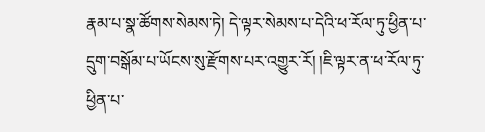རྣམ་པ་སྣ་ཚོགས་སེམས་ཏེ། དེ་ལྟར་སེམས་པ་དེའི་ཕ་རོལ་ཏུ་ཕྱིན་པ་དྲུག་བསྒོམ་པ་ཡོངས་སུ་རྫོགས་པར་འགྱུར་རོ། །ཇི་ལྟར་ན་ཕ་རོལ་ཏུ་ཕྱིན་པ་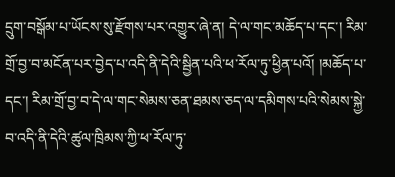དྲུག་བསྒོམ་པ་ཡོངས་སུ་རྫོགས་པར་འགྱུར་ཞེ་ན། དེ་ལ་གང་མཆོད་པ་དང་། རིམ་གྲོ་བྱ་བ་མངོན་པར་བྱེད་པ་འདི་ནི་དེའི་སྦྱིན་པའི་ཕ་རོལ་ཏུ་ཕྱིན་པའོ། །མཆོད་པ་དང་། རིམ་གྲོ་བྱ་བ་དེ་ལ་གང་སེམས་ཅན་ཐམས་ཅད་ལ་དམིགས་པའི་སེམས་སྐྱེ་བ་འདི་ནི་དེའི་ཚུལ་ཁྲིམས་ཀྱི་ཕ་རོལ་ཏུ་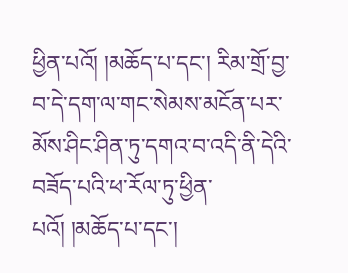ཕྱིན་པའོ། །མཆོད་པ་དང་། རིམ་གྲོ་བྱ་བ་དེ་དག་ལ་གང་སེམས་མངོན་པར་མོས་ཤིང་ཤིན་ཏུ་དགའ་བ་འདི་ནི་དེའི་བཟོད་པའི་ཕ་རོལ་ཏུ་ཕྱིན་པའོ། །མཆོད་པ་དང་།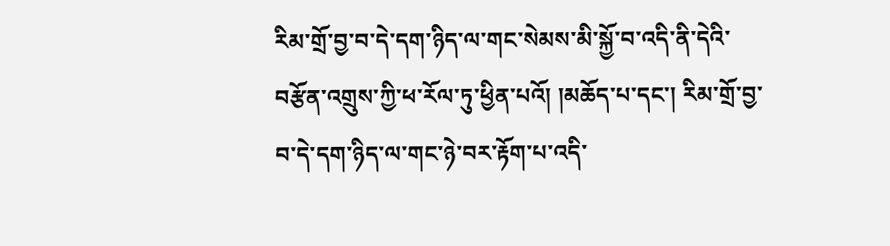རིམ་གྲོ་བྱ་བ་དེ་དག་ཉིད་ལ་གང་སེམས་མི་སྐྱོ་བ་འདི་ནི་དེའི་བརྩོན་འགྲུས་ཀྱི་ཕ་རོལ་ཏུ་ཕྱིན་པའོ། །མཆོད་པ་དང་། རིམ་གྲོ་བྱ་བ་དེ་དག་ཉིད་ལ་གང་ཉེ་བར་རྟོག་པ་འདི་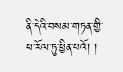ནི་དེའི་བསམ་གཏན་གྱི་ཕ་རོལ་ཏུ་ཕྱིན་པའོ། །